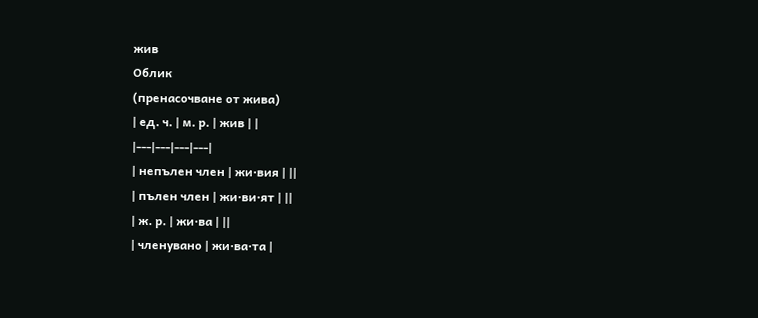жив
Облик
(пренасочване от жива)
| ед. ч. | м. р. | жив | |
|---|---|---|---|
| непълен член | жи·вия | ||
| пълен член | жи·ви·ят | ||
| ж. р. | жи·ва | ||
| членувано | жи·ва·та |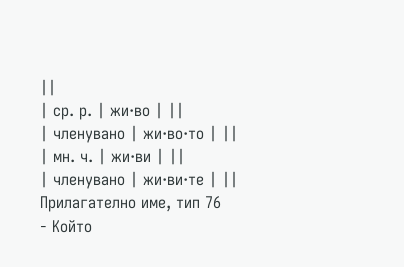||
| ср. р. | жи·во | ||
| членувано | жи·во·то | ||
| мн. ч. | жи·ви | ||
| членувано | жи·ви·те | ||
Прилагателно име, тип 76
- Който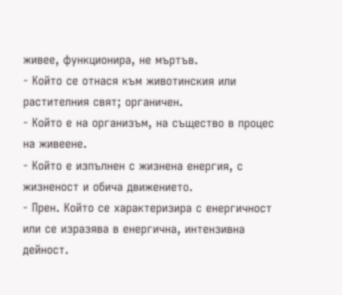живее, функционира, не мъртъв.
- Който се отнася към животинския или растителния свят; органичен.
- Който е на организъм, на същество в процес на живеене.
- Който е изпълнен с жизнена енергия, с жизненост и обича движението.
- Прен. Който се характеризира с енергичност или се изразява в енергична, интензивна дейност.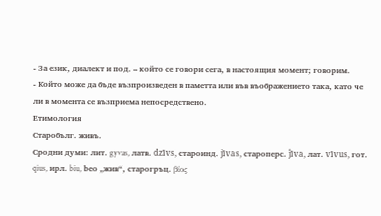- За език, диалект и под. – който се говори сега, в настоящия момент; говорим.
- Който може да бъде възпроизведен в паметта или във въображението така, като че ли в момента се възприема непосредствено.
Етимология
Старобълг. живъ.
Сродни думи: лит. gyvas, латв. dzīvs, староинд. jīvas, староперс. ĵīva, лат. vīvus, гот. qius, ирл. biu, bео „жив“, старогръц. βίος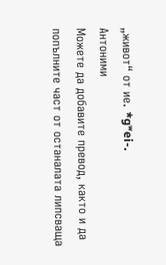„живот“ от ие. *gʷei-.
Антоними
Можете да добавите превод, както и да попълните част от останалата липсваща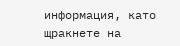информация, като щракнете на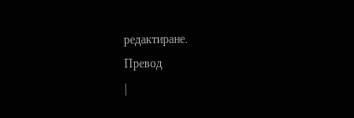редактиране.
Превод
|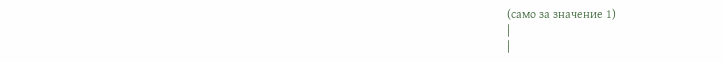(само за значение 1)
|
|